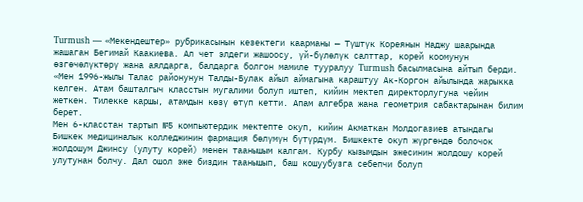Turmush — «Мекендештер» рубрикасынын кезектеги каарманы — Түштүк Кореянын Наджу шаарында жашаган Бегимай Каакиева. Ал чет элдеги жашоосу, үй-бүлөлүк салттар, корей коомунун өзгөчөлүктөрү жана аялдарга, балдарга болгон мамиле тууралуу Turmush басылмасына айтып берди.
«Мен 1996-жылы Талас районунун Талды-Булак айыл аймагына караштуу Ак-Коргон айылында жарыкка келген. Атам башталгыч класстын мугалими болуп иштеп, кийин мектеп директорлугуна чейин жеткен. Тилекке каршы, атамдын көзү өтүп кетти. Апам алгебра жана геометрия сабактарынан билим берет.
Мен 6-класстан тартып №5 компьютердик мектепте окуп, кийин Акматкан Молдогазиев атындагы Бишкек медициналык колледжинин фармация бөлүмүн бүтүрдүм. Бишкекте окуп жүргөндө болочок жолдошум Джинсу (улуту корей) менен таанышым калгам. Курбу кызымдын эжесинин жолдошу корей улутунан болчу. Дал ошол эже биздин таанышып, баш кошуубузга себепчи болуп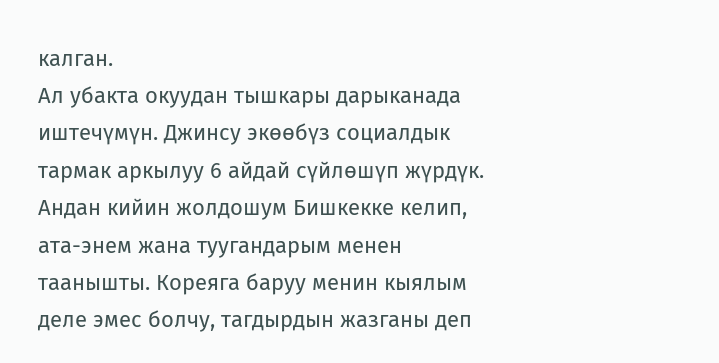калган.
Ал убакта окуудан тышкары дарыканада иштечүмүн. Джинсу экөөбүз социалдык тармак аркылуу 6 айдай сүйлөшүп жүрдүк. Андан кийин жолдошум Бишкекке келип, ата-энем жана туугандарым менен таанышты. Кореяга баруу менин кыялым деле эмес болчу, тагдырдын жазганы деп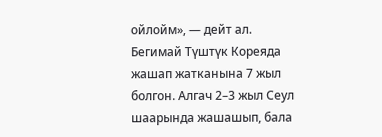ойлойм», — дейт ал.
Бегимай Түштүк Кореяда жашап жатканына 7 жыл болгон. Алгач 2–3 жыл Сеул шаарында жашашып, бала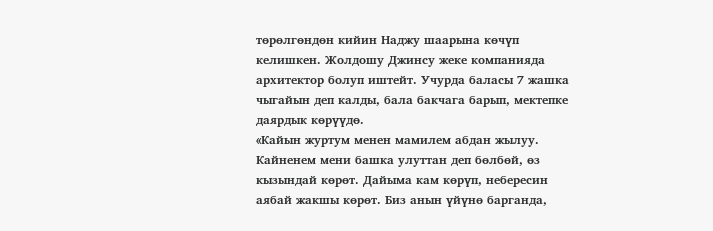төрөлгөндөн кийин Наджу шаарына көчүп келишкен. Жолдошу Джинсу жеке компанияда архитектор болуп иштейт. Учурда баласы 7 жашка чыгайын деп калды, бала бакчага барып, мектепке даярдык көрүүдө.
«Кайын журтум менен мамилем абдан жылуу. Кайненем мени башка улуттан деп бөлбөй, өз кызындай көрөт. Дайыма кам көрүп, небересин аябай жакшы көрөт. Биз анын үйүнө барганда,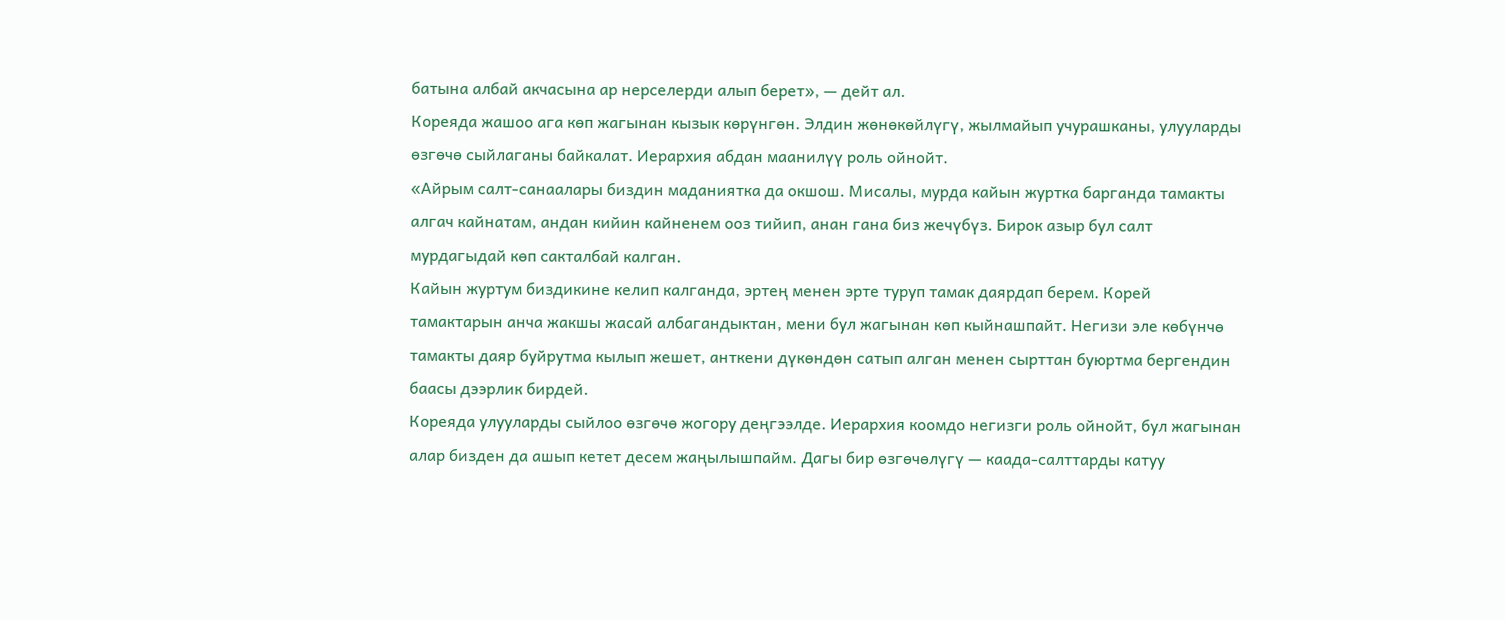батына албай акчасына ар нерселерди алып берет», — дейт ал.
Кореяда жашоо ага көп жагынан кызык көрүнгөн. Элдин жөнөкөйлүгү, жылмайып учурашканы, улууларды өзгөчө сыйлаганы байкалат. Иерархия абдан маанилүү роль ойнойт.
«Айрым салт-санаалары биздин маданиятка да окшош. Мисалы, мурда кайын журтка барганда тамакты алгач кайнатам, андан кийин кайненем ооз тийип, анан гана биз жечүбүз. Бирок азыр бул салт мурдагыдай көп сакталбай калган.
Кайын журтум биздикине келип калганда, эртең менен эрте туруп тамак даярдап берем. Корей тамактарын анча жакшы жасай албагандыктан, мени бул жагынан көп кыйнашпайт. Негизи эле көбүнчө тамакты даяр буйрутма кылып жешет, анткени дүкөндөн сатып алган менен сырттан буюртма бергендин баасы дээрлик бирдей.
Кореяда улууларды сыйлоо өзгөчө жогору деңгээлде. Иерархия коомдо негизги роль ойнойт, бул жагынан алар бизден да ашып кетет десем жаңылышпайм. Дагы бир өзгөчөлүгү — каада-салттарды катуу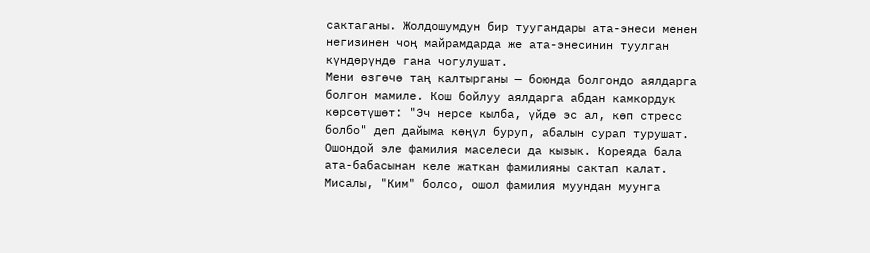сактаганы. Жолдошумдун бир туугандары ата-энеси менен негизинен чоң майрамдарда же ата-энесинин туулган күндөрүндө гана чогулушат.
Мени өзгөчө таң калтырганы — боюнда болгондо аялдарга болгон мамиле. Кош бойлуу аялдарга абдан камкордук көрсөтүшөт: "Эч нерсе кылба, үйдө эс ал, көп стресс болбо" деп дайыма көңүл буруп, абалын сурап турушат.
Ошондой эле фамилия маселеси да кызык. Кореяда бала ата-бабасынан келе жаткан фамилияны сактап калат. Мисалы, "Ким" болсо, ошол фамилия муундан муунга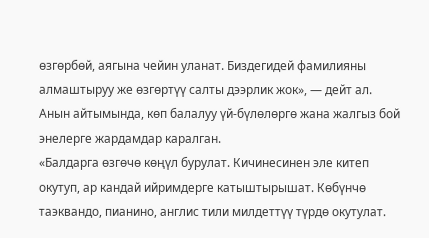өзгөрбөй, аягына чейин уланат. Биздегидей фамилияны алмаштыруу же өзгөртүү салты дээрлик жок», — дейт ал.
Анын айтымында, көп балалуу үй-бүлөлөргө жана жалгыз бой энелерге жардамдар каралган.
«Балдарга өзгөчө көңүл бурулат. Кичинесинен эле китеп окутуп, ар кандай ийримдерге катыштырышат. Көбүнчө таэквандо, пианино, англис тили милдеттүү түрдө окутулат.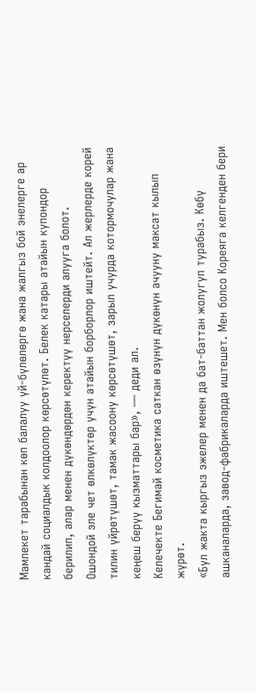Мамлекет тарабынан көп балалуу үй-бүлөлөргө жана жалгыз бой энелерге ар кандай социалдык колдоолор көрсөтүлөт. Белек катары атайын купондор берилип, алар менен дүкөндөрдөн керектүү нерселерди алууга болот.
Ошондой эле чет өлкөлүктөр үчүн атайын борборлор иштейт. Ал жерлерде корей тилин үйрөтүшөт, тамак жасоону көрсөтүшөт, зарыл учурда котормочулар жана кеңеш берүү кызматтары бар», — деди ал.
Келечекте Бегимай косметика саткан өзүнүн дүкөнүн ачууну максат кылып жүрөт.
«Бул жакта кыргыз эжелер менен да бат-баттан жолугуп турабыз. Көбү ашканаларда, завод-фабрикаларда иштешет. Мен болсо Кореяга келгенден бери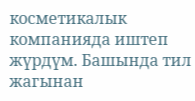косметикалык компанияда иштеп жүрдүм. Башында тил жагынан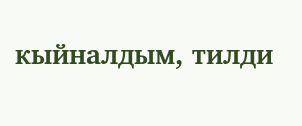кыйналдым, тилди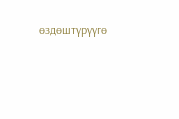өздөштүрүүгө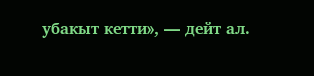убакыт кетти», — дейт ал.